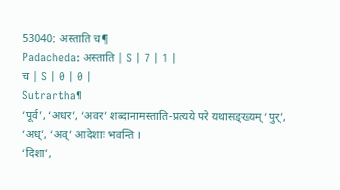53040: अस्ताति च¶
Padacheda: अस्ताति | S | 7 | 1 |
च | S | 0 | 0 |
Sutrartha¶
‘पूर्व’, ‘अधर’, ‘अवर’ शब्दानामस्ताति-प्रत्यये परे यथासङ्ख्यम् ‘पुर्’, ‘अध्’, ‘अव्’ आदेशाः भवन्ति ।
‘दिशा’,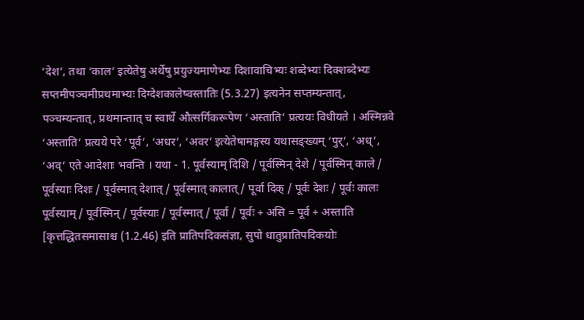‘देश’, तथा ‘काल’ इत्येतेषु अर्थेषु प्रयुज्यमाणेभ्यः दिशावाचिभ्यः शब्देभ्यः दिक्शब्देभ्यः सप्तमीपञ्चमीप्रथमाभ्यः दिग्देशकालेष्वस्तातिः (5.3.27) इत्यनेन सप्तम्यन्तात्, पञ्चम्यन्तात्, प्रथमान्तात् च स्वार्थे औत्सर्गिकरूपेण ‘अस्ताति’ प्रत्ययः विधीयते । अस्मिन्नवे ‘अस्ताति’ प्रत्यये परे ‘पूर्व’, ‘अधर’, ‘अवर’ इत्येतेषामङ्गस्य यथासङ्ख्यम् ‘पुर्’, ‘अध्’, ‘अव्’ एते आदेशाः भवन्ति । यथा - 1. पूर्वस्याम् दिशि / पूर्वस्मिन् देशे / पूर्वस्मिन् काले / पूर्वस्याः दिशः / पूर्वस्मात् देशात् / पूर्वस्मात् कालात् / पूर्वा दिक् / पूर्वः देशः / पूर्वः कालः पूर्वस्याम् / पूर्वस्मिन् / पूर्वस्याः / पूर्वस्मात् / पूर्वा / पूर्वः + असि = पूर्व + अस्ताति [कृत्तद्धितसमासाश्च (1.2.46) इति प्रातिपदिकसंज्ञा, सुपो धातुप्रातिपदिकयोः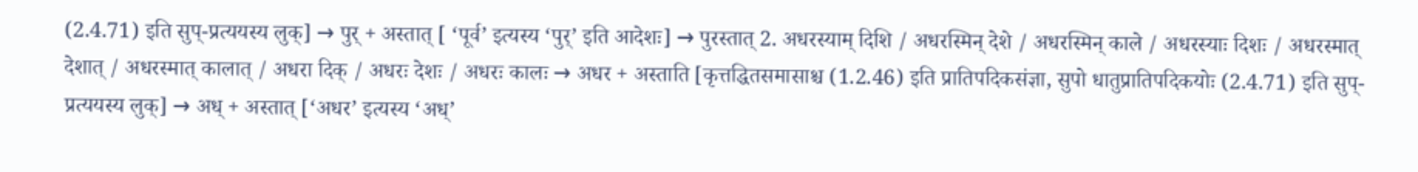(2.4.71) इति सुप्-प्रत्ययस्य लुक्] → पुर् + अस्तात् [ ‘पूर्व’ इत्यस्य ‘पुर्’ इति आदेशः] → पुरस्तात् 2. अधरस्याम् दिशि / अधरस्मिन् देशे / अधरस्मिन् काले / अधरस्याः दिशः / अधरस्मात् देशात् / अधरस्मात् कालात् / अधरा दिक् / अधरः देशः / अधरः कालः → अधर + अस्ताति [कृत्तद्धितसमासाश्च (1.2.46) इति प्रातिपदिकसंज्ञा, सुपो धातुप्रातिपदिकयोः (2.4.71) इति सुप्-प्रत्ययस्य लुक्] → अध् + अस्तात् [‘अधर’ इत्यस्य ‘अध्’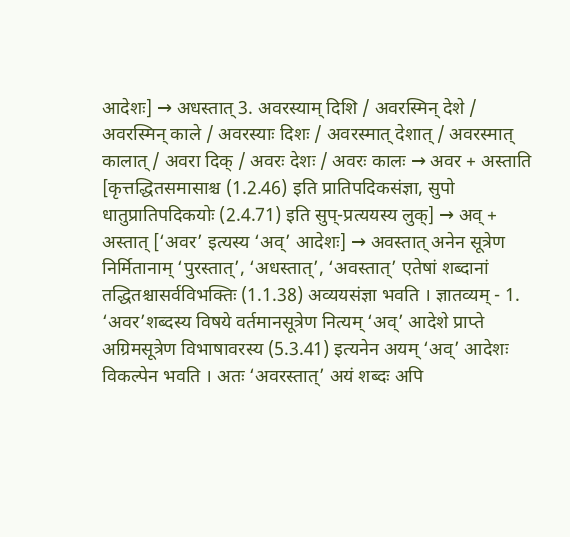आदेशः] → अधस्तात् 3. अवरस्याम् दिशि / अवरस्मिन् देशे / अवरस्मिन् काले / अवरस्याः दिशः / अवरस्मात् देशात् / अवरस्मात् कालात् / अवरा दिक् / अवरः देशः / अवरः कालः → अवर + अस्ताति [कृत्तद्धितसमासाश्च (1.2.46) इति प्रातिपदिकसंज्ञा, सुपो धातुप्रातिपदिकयोः (2.4.71) इति सुप्-प्रत्ययस्य लुक्] → अव् + अस्तात् [‘अवर’ इत्यस्य ‘अव्’ आदेशः] → अवस्तात् अनेन सूत्रेण निर्मितानाम् ‘पुरस्तात्’, ‘अधस्तात्’, ‘अवस्तात्’ एतेषां शब्दानां तद्धितश्चासर्वविभक्तिः (1.1.38) अव्ययसंज्ञा भवति । ज्ञातव्यम् - 1. ‘अवर’शब्दस्य विषये वर्तमानसूत्रेण नित्यम् ‘अव्’ आदेशे प्राप्ते अग्रिमसूत्रेण विभाषावरस्य (5.3.41) इत्यनेन अयम् ‘अव्’ आदेशः विकल्पेन भवति । अतः ‘अवरस्तात्’ अयं शब्दः अपि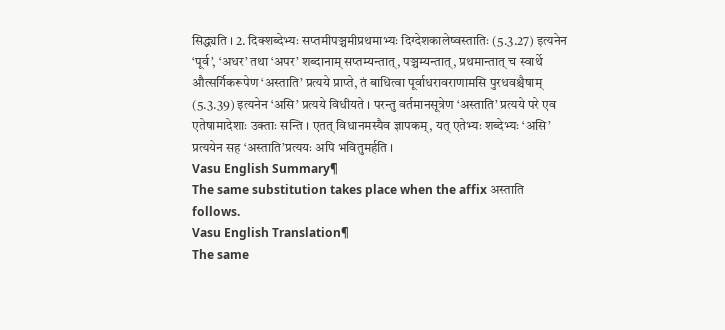सिद्ध्यति । 2. दिक्शब्देभ्यः सप्तमीपञ्चमीप्रथमाभ्यः दिग्देशकालेष्वस्तातिः (5.3.27) इत्यनेन ‘पूर्व’, ‘अधर’ तथा ‘अपर’ शब्दानाम् सप्तम्यन्तात्, पञ्चम्यन्तात्, प्रथमान्तात् च स्वार्थे औत्सर्गिकरूपेण ‘अस्ताति’ प्रत्यये प्राप्ते, तं बाधित्वा पूर्वाधरावराणामसि पुरधवश्चैषाम् (5.3.39) इत्यनेन ‘असि’ प्रत्यये विधीयते । परन्तु वर्तमानसूत्रेण ‘अस्ताति’ प्रत्यये परे एव एतेषामादेशाः उक्ताः सन्ति । एतत् विधानमस्यैव ज्ञापकम्, यत् एतेभ्यः शब्देभ्यः ‘असि’ प्रत्ययेन सह ‘अस्ताति’प्रत्ययः अपि भवितुमर्हति ।
Vasu English Summary¶
The same substitution takes place when the affix अस्ताति follows.
Vasu English Translation¶
The same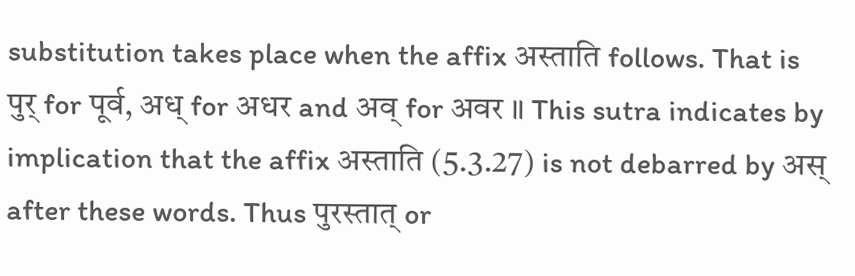substitution takes place when the affix अस्ताति follows. That is पुर् for पूर्व, अध् for अधर and अव् for अवर ॥ This sutra indicates by implication that the affix अस्ताति (5.3.27) is not debarred by अस् after these words. Thus पुरस्तात् or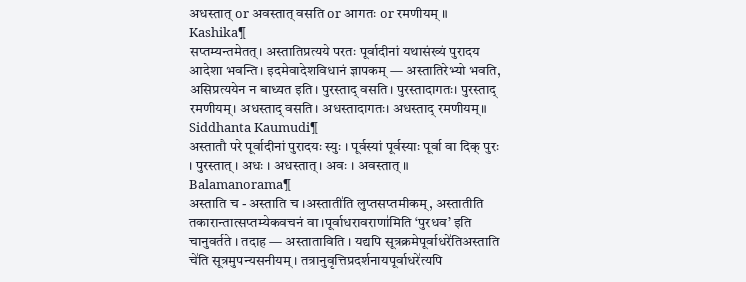अधस्तात् or अवस्तात् वसति or आगतः or रमणीयम् ॥
Kashika¶
सप्तम्यन्तमेतत्। अस्तातिप्रत्यये परतः पूर्वादीनां यथासंख्यं पुरादय आदेशा भवन्ति। इदमेवादेशविधानं ज्ञापकम् — अस्तातिरेभ्यो भवति, असिप्रत्ययेन न बाध्यत इति। पुरस्ताद् वसति। पुरस्तादागतः। पुरस्ताद् रमणीयम्। अधस्ताद् वसति। अधस्तादागतः। अधस्ताद् रमणीयम्॥
Siddhanta Kaumudi¶
अस्तातौ परे पूर्वादीनां पुरादयः स्युः । पूर्वस्यां पूर्वस्याः पूर्वा वा दिक् पुरः । पुरस्तात् । अधः । अधस्तात् । अवः । अवस्तात् ॥
Balamanorama¶
अस्ताति च - अस्ताति च ।अस्ताती॑ति लुप्तसप्तमीकम्, अस्तातीति तकारान्तात्सप्तम्येकवचनं वा ।पूर्वाधरावराणा॑मिति ‘पुरधव’ इति चानुवर्तते । तदाह — अस्ताताविति । यद्यपि सूत्रक्रमेपूर्वाधरे॑तिअस्ताति चे॑ति सूत्रमुपन्यसनीयम् । तत्रानुवृत्तिप्रदर्शनायपूर्वाधरे॑त्यपि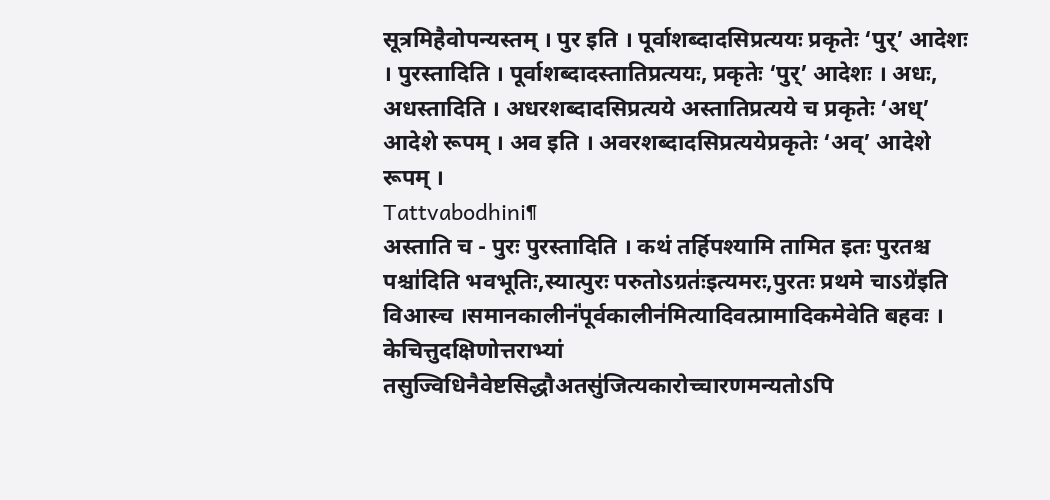सूत्रमिहैवोपन्यस्तम् । पुर इति । पूर्वाशब्दादसिप्रत्ययः प्रकृतेः ‘पुर्’ आदेशः । पुरस्तादिति । पूर्वाशब्दादस्तातिप्रत्ययः, प्रकृतेः ‘पुर्’ आदेशः । अधः, अधस्तादिति । अधरशब्दादसिप्रत्यये अस्तातिप्रत्यये च प्रकृतेः ‘अध्’ आदेशे रूपम् । अव इति । अवरशब्दादसिप्रत्ययेप्रकृतेः ‘अव्’ आदेशे रूपम् ।
Tattvabodhini¶
अस्ताति च - पुरः पुरस्तादिति । कथं तर्हिपश्यामि तामित इतः पुरतश्च पश्चा॑दिति भवभूतिः,स्यात्पुरः परुतोऽग्रतः॑इत्यमरः,पुरतः प्रथमे चाऽग्रे॑इति विआस्च ।समानकालीनं॑पूर्वकालीन॑मित्यादिवत्प्रामादिकमेवेति बहवः । केचित्तुदक्षिणोत्तराभ्यां तसुज्विधिनैवेष्टसिद्धौअतसु॑जित्यकारोच्चारणमन्यतोऽपि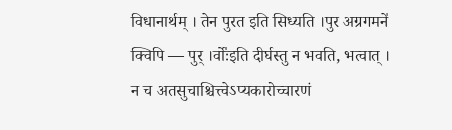विधानार्थम् । तेन पुरत इति सिध्यति ।पुर अग्रगमने॑ क्विपि — पुर् ।र्वोः॑इति दीर्घस्तु न भवति, भत्वात् । न च अतसुचाश्चित्त्वेऽप्यकारोच्चारणं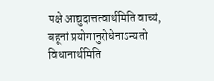पक्षे आद्युदात्तत्वार्थमिति वाच्यं, बहूनां प्रयोगानुरोधेनाऽन्यतो विधानार्थमिति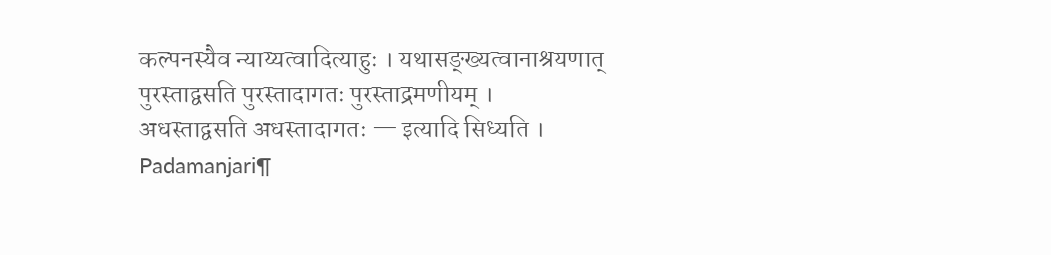कल्पनस्यैव न्याय्यत्वादित्याहुः । यथासङ्ख्यत्वानाश्रयणात् पुरस्ताद्वसति पुरस्तादागतः पुरस्ताद्रमणीयम् । अधस्ताद्वसति अधस्तादागतः — इत्यादि सिध्यति ।
Padamanjari¶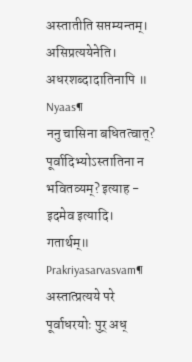अस्तातीति सप्तम्यन्तम्। असिप्रत्ययेनेति। अधरशब्दादातिनापि ॥
Nyaas¶
ननु चासिना बधितत्वात्? पूर्वादिभ्योऽस्तातिना न भवितव्यम्? इत्याह - इदमेव इत्यादि। गतार्थम्॥
Prakriyasarvasvam¶
अस्तात्प्रत्यये परे पूर्वाधरयोः पुर् अध्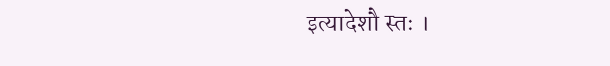इत्यादेशौ स्तः ।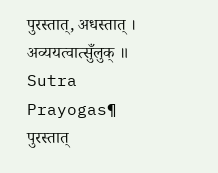पुरस्तात्, अधस्तात् । अव्ययत्वात्सुँलुक् ॥
Sutra Prayogas¶
पुरस्तात्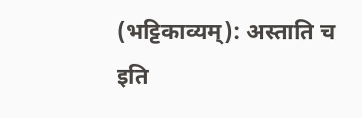(भट्टिकाव्यम्): अस्ताति च इति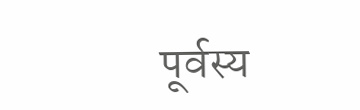पूर्वस्य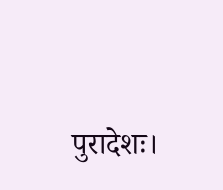पुरादेशः।